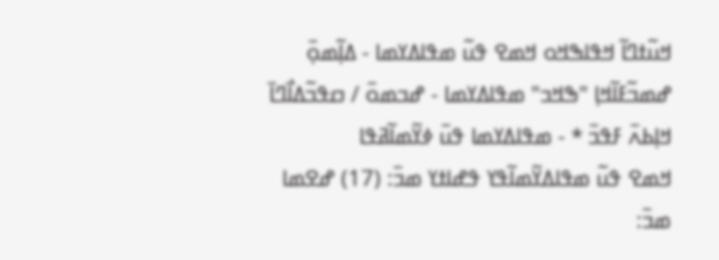ߞߎ߬ߙߣߊ߬ ߞߟߊߒߞߋ ߞߘߐ ߟߎ߬ ߘߟߊߡߌߘߊ - ߡߊ߲߬ߘߋ߲߫ ߝߘߏ߬ߓߊ߬ߞߊ߲ "ߒߞߏ" ߘߟߊߡߌߘߊ - ߝߏߘߋ߫ / ߛߟߏ߬ߡߊ߯ߣߊ߫ ߞߊ߲ߕߍ߫ ߓߟߏ߫ * - ߘߟߊߡߌߘߊ ߟߎ߫ ߦߌ߬ߘߊ߬ߥߟߊ
ߞߘߐ ߟߎ߬ ߘߟߊߡߌ߬ߘߊ߬ߟߌ ߟߝߊߙߌ ߘߏ߫: (17) ߝߐߘߊ ߘߏ߫: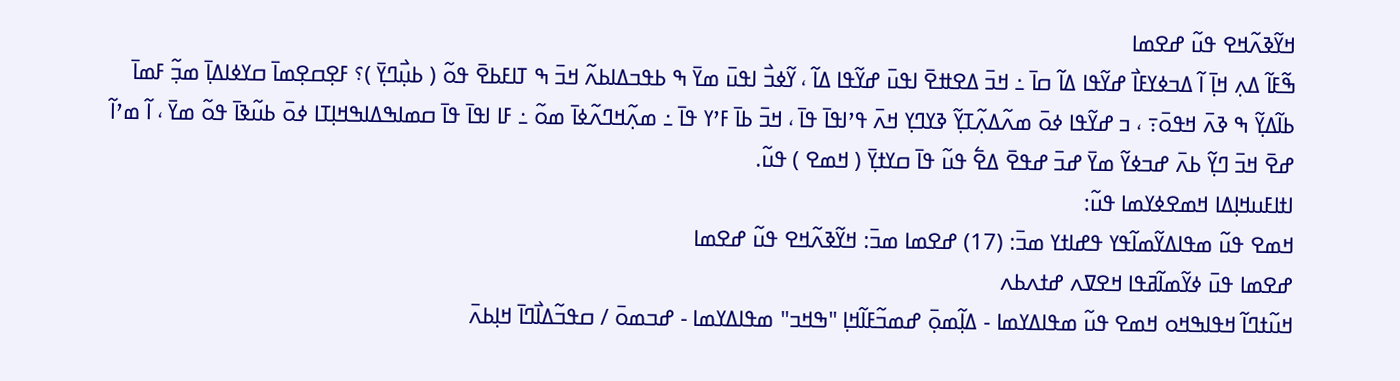ߞߌ߬ߢߍ߬ߞߐ ߟߎ߬ ߝߐߘߊ
ߒ߬ߓߊ߬ ߡߍ߲ ߞߊ߲߫ ߊ߬ ߡߏߦߌߓߊ߯ ߝߌ߬ߟߊ ߡߊ߬ ߛߊ߫ ߸ ߞߏ߫ ߡߐߚߐ߫ ߊߟߎ߫ ߝߌ߬ߟߊ ߡߊ߬ ، ߌ߬ߦߏ߯ ߊߟߎ߫ ߘߌ߫ ߒ ߕߟߏߡߊߕߍ߬ ߞߏ߫ ߒ ߠߊߓߕߐ߫ ߟߋ߬ ( ߕߎ߲߯ߣߌ߲߫ )؟ ߓߐ߲ߛߐ߲ߘߊ߫ ߛߌߦߊߡߊ߲߫ ߘߏ߲߬ ߓߘߊ߫ ߕߊ߬ߡߌ߲߬ ߒ ߢߍ߫ ߞߟߋ߫߹ ، ߏ ߝߌ߬ߟߊ ߦߋ߫ ߘߍ߬ߡߍ߲߬ߠߌ߲߬ ߢߌߣߌ߲ ߞߍ߫ ߟߴߊߟߊ߫ ߟߊ߫ ، ߞߏ߫ ߕߊ߫ ߓߴߌ ߟߊ߫ ߸ ߘߍ߲߬ߞߣߍ߬ߦߊ߫ ߘߋ߬ ߸ ߓߊ ߊߟߊ߫ ߟߊ߫ ߛߘߊߒߡߊߒߞߊ߲ߠߊ ߦߋ߫ ߕߎ߬ߢߊ߫ ߟߋ߬ ߘߌ߫ ، ߊ߬ ߘߴߊ߬ ߝߐ߫ ߞߏ߫ ߣߌ߲߬ ߕߍ߫ ߝߏߦߌ߬ ߘߌ߫ ߝߏ߫ ߝߟߐ߫ ߡߐ߱ ߟߎ߬ ߟߊ߫ ߛߌߙߌ߲߫ ( ߞߘߐ ) ߟߎ߬.
ߊߙߊߓߎߞߊ߲ߡߊ ߞߘߐߦߌߘߊ ߟߎ߬:
ߞߘߐ ߟߎ߬ ߘߟߊߡߌ߬ߘߊ߬ߟߌ ߟߝߊߙߌ ߘߏ߫: (17) ߝߐߘߊ ߘߏ߫: ߞߌ߬ߢߍ߬ߞߐ ߟߎ߬ ߝߐߘߊ
ߝߐߘߊ ߟߎ߫ ߦߌ߬ߘߊ߬ߥߟߊ ߞߐߜߍ ߝߙߍߕߍ
ߞߎ߬ߙߣߊ߬ ߞߟߊߒߞߋ ߞߘߐ ߟߎ߬ ߘߟߊߡߌߘߊ - ߡߊ߲߬ߘߋ߲߫ ߝߘߏ߬ߓߊ߬ߞߊ߲ "ߒߞߏ" ߘߟߊߡߌߘߊ - ߝߏߘߋ߫ / ߛߟߏ߬ߡߊ߯ߣߊ߫ ߞߊ߲ߕߍ߫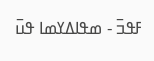ߓߟߏ߫ - ߘߟߊߡߌߘߊ ߟߎ߫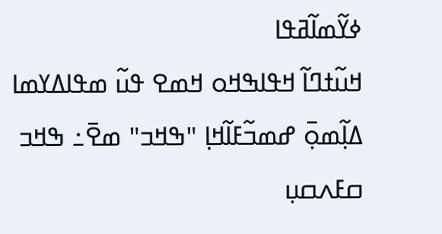ߦߌ߬ߘߊ߬ߥߟߊ
ߞߎ߬ߙߣߊ߬ ߞߟߊߒߞߋ ߞߘߐ ߟߎ߬ ߘߟߊߡߌߘߊ ߡߊ߲߬ߘߋ߲߫ ߝߘߏ߬ߓߊ߬ߞߊ߲ "ߒߞߏ" ߘߐ߫߸ ߒߞߏ ߛߓߍߛߎ߲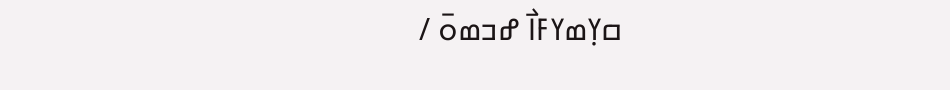ߛߌ߲ߘߌߓߊ߯ ߝߏߘߋ߫ /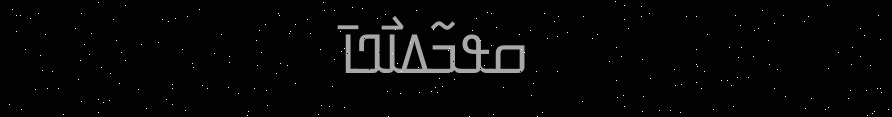ߛߟߏ߬ߡߊ߯ߣߊ߫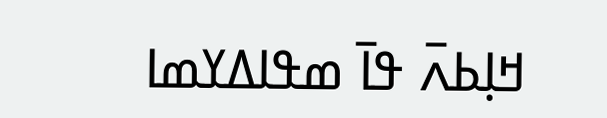ߞߊ߲ߕߍ߫ ߟߊ߫ ߘߟߊߡߌߘߊ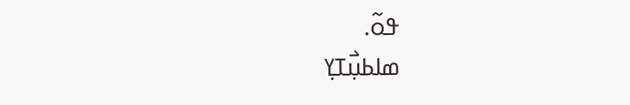ߟߋ߬.
ߘߊߕߎ߲߯ߠߌ߲